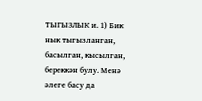ТЫГЫЗЛЫК и. 1) Бик нык тыгызланган, басылган, кысылган, береккән булу. Менә әлеге басу да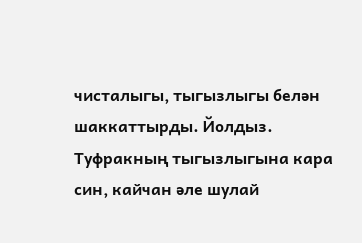чисталыгы, тыгызлыгы белән шаккаттырды. Йолдыз. Туфракның тыгызлыгына кара син, кайчан әле шулай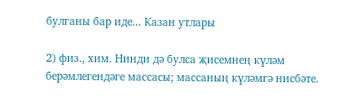булганы бар иде... Казан утлары

2) физ., хим. Нинди дә булса җисемнең күләм берәмлегендәге массасы; массаның күләмгә нисбәте.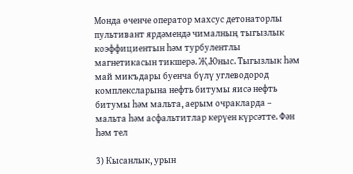Монда өченче оператор махсус детонаторлы пультивант ярдәмендә чималның тыгызлык коэффициентын һәм турбулентлы магнетикасын тикшерә. Җ.Юныс. Тыгызлык һәм май микъдары буенча бүлү углеводород комплексларына нефть битумы яисә нефть битумы һәм мальта, аерым очракларда – мальта һәм асфальтитлар керүен күрсәтте. Фән һәм тел

3) Кысанлык, урын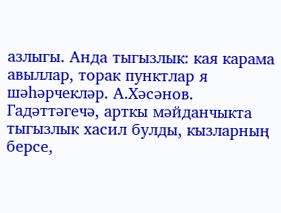азлыгы. Анда тыгызлык: кая карама авыллар, торак пунктлар я шәһәрчекләр. А.Хәсәнов. Гадәттәгечә, арткы мәйданчыкта тыгызлык хасил булды, кызларның берсе,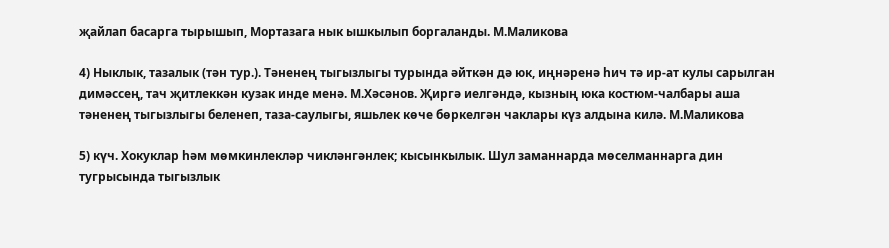җайлап басарга тырышып, Мортазага нык ышкылып боргаланды. М.Маликова

4) Ныклык, тазалык (тән тур.). Тәненең тыгызлыгы турында әйткән дә юк, иңнәренә һич тә ир-ат кулы сарылган димәссең, тач җитлеккән кузак инде менә. М.Хәсәнов. Җиргә иелгәндә, кызның юка костюм-чалбары аша тәненең тыгызлыгы беленеп, таза-саулыгы, яшьлек көче бөркелгән чаклары күз алдына килә. М.Маликова

5) күч. Хокуклар һәм мөмкинлекләр чикләнгәнлек; кысынкылык. Шул заманнарда мөселманнарга дин тугрысында тыгызлык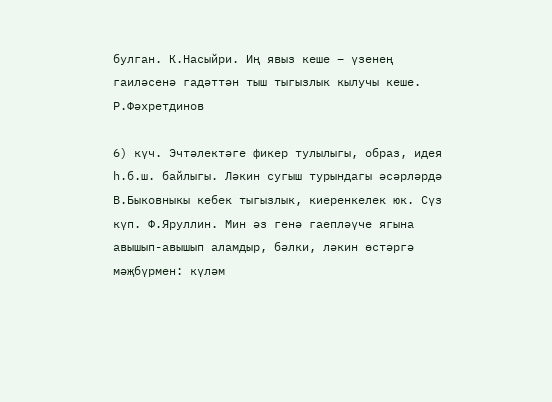булган. К.Насыйри. Иң явыз кеше – үзенең гаиләсенә гадәттән тыш тыгызлык кылучы кеше. Р.Фәхретдинов

6) күч. Эчтәлектәге фикер тулылыгы, образ, идея һ.б.ш. байлыгы. Ләкин сугыш турындагы әсәрләрдә В.Быковныкы кебек тыгызлык, киеренкелек юк. Сүз күп. Ф.Яруллин. Мин әз генә гаепләүче ягына авышып-авышып аламдыр, бәлки, ләкин өстәргә мәҗбүрмен: күләм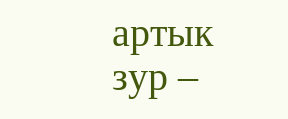артык зур –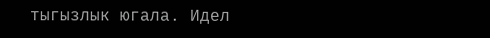тыгызлык югала. Идел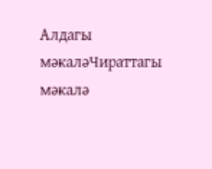Алдагы мәкаләЧираттагы мәкалә